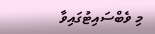މި ވެބްސައިޓުގައިވާ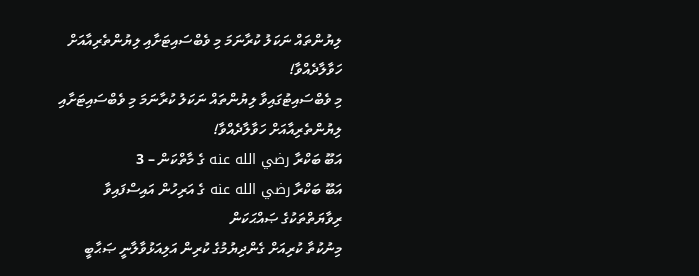ލިޔުންތައް ނަކަލު ކުރާނަމަ މި ވެބްސައިޓަށާއި ލިޔުންތެރިއާއަށް ހަވާލާދެއްވާ!
މި ވެބްސައިޓުގައިވާ ލިޔުންތައް ނަކަލު ކުރާނަމަ މި ވެބްސައިޓަށާއި ލިޔުންތެރިއާއަށް ހަވާލާދެއްވާ!
އަބޫ ބަކްރާ رضي الله عنه ގެ މާތްކަން – 3
އަބޫ ބަކްރާ رضي الله عنه ގެ އަރިހުން އައިސްފައިވާ ރިވާޔަތްތަކުގެ ޞައްޙަކަން
މިނުކުތާ ކުރިއަށް ގެންދިޔުމުގެ ކުރިން އަލިއަޅުވާލާނީ ޞަޙާބީ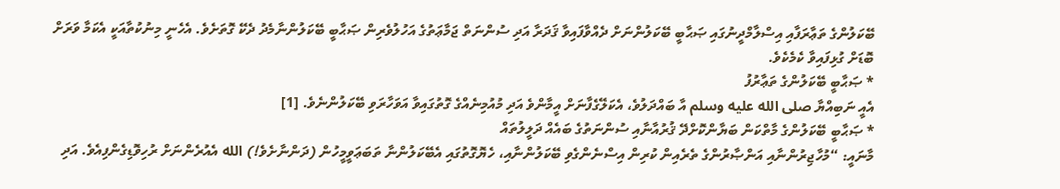ބޭކަލުންގެ ތަޢާރަފާއި އިސްލާމްދީނުގައި ޞަޙާބީ ބޭކަލުންނަށް ދެއްވާފައިވާ ޤަދަރާ އަދި ސުންނަތް ޖަމާޢަތުގެ އަހުލުވެރިން ޞަޙާބީ ބޭކަލުންނާމެދު ދެކޭ ގޮތަށެވެ. އެހެނީ މިނުކުތާއަކީ އެކަމާ ވަރަށް ބޮޑަށް ގުޅިފައިވާ ކެމެކެވެ.
* ޞަޙާބީ ބޭކަލުންގެ ތަޢާރުފު
އެއީ ނަބިއްޔާ صلى الله عليه وسلم އާ ބައްދަލުވެ، އެކަލޭގެފާނަށް އީމާންވެ އަދި މުއުމިނެއްގެ ގޮތުގައިވާ އަވަހާރަވި ބޭކަލުންނެވެ. [1]
* ޞަޙާބީ ބޭކަލުންގެ މާތްކަން ބަޔާންކޮށްދޭ ޤުރުއާނާއި ސުންނަތުގެ ބައެއް ދަލީލުތައް
މާނައީ: “މުހާޖިރުންނާއި އަންޞާރުންގެ ތެރެއިން ކުރިން އިސްނެންގެވި ބޭކަލުންނާއި، ހެޔޮގޮތުގައި އެބޭކަލުންނާ ތަބަޢަވީމީހުން (ދަންނާށެވެ!) الله އެއުރެންނަށް ރުހިވޮޑިގެންފިއެވެ. އަދި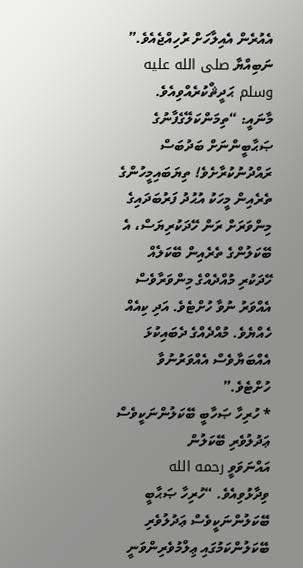އެއުރެން އެއިލާހަށް ރުހިއްޖެއެވެ.”
ނަބިއްޔާ صلى الله عليه وسلم ޙަދީޘްކުރެއްވިއެވެ.
މާނައީ: “ތިމަންކަލޭގެފާނުގެ ޞަޙާބީންނަށް ބަދުބަސް ރައްދުނުކުރާށެވެ! ތިޔަބައިމީހުންގެ ތެރެއިން މީހަކު އުޙުދު ފަރުބަދައިގެ މިންވަރަށް ރަން ހޭދަކުރިޔަސް، އެ ބޭކަލުންގެ ތެރެއިން ބޭކަލެއް ހޭދަކުރި މުއްދެއްގެ މިންވަރާވެސް އެއްވަރު ނުވާ ހުށްޓެވެ. އަދި ކިއެއް ހެއްޔެވެ. މުއްދެއްގެ ދެބައިކުޅަ އެއްބަޔާވެސް އެއްވަރުނުވާ ހުށްޓެވެ.”
* ހުރިހާ ޞަހާބީ ބޭކަލުންނަކީވެސް ޢަދުލުވެރި ބޭކަލުން
އައްނަވަވީ رحمه الله ވިދާޅުވިއެވެ. “ހުރިހާ ޞަޙާބީ ބޭކަލުންނަކީވެސް ޢަދުލުވެރި ބޭކަލުންކަމުގައި ޢިލްމުވެރިންވަނީ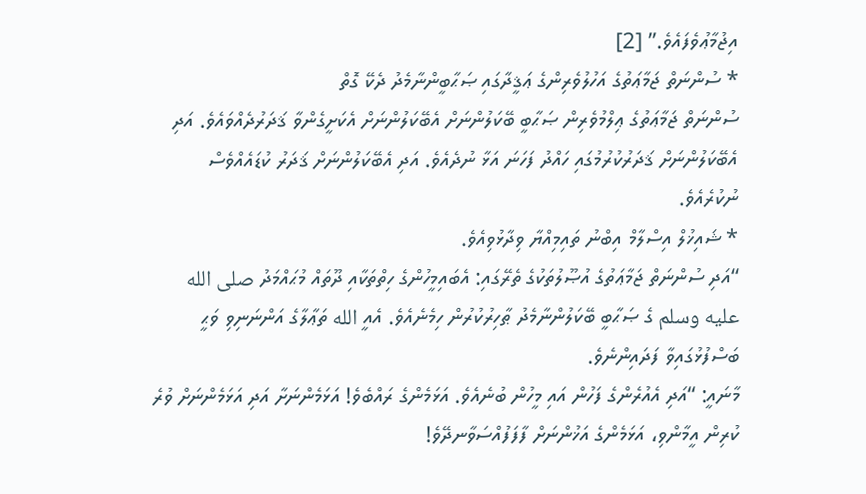އިޖުމާޢުވެފައެވެ.” [2]
* ސުންނަތް ޖަމާޢަތުގެ އަހުލުވެރިންގެ ޢަޤީދާގައި ޞަޙާބީންނާމެދު ދެކޭ ގޮތް
ސުންނަތް ޖަމާޢަތުގެ ޢިލްމުވެރިން ޞަޙާބީ ބޭކަލުންނަށް އެބޭކަލުންނަށް އެކަށީގެންވާ ޤަދަރުދެއްވައެވެ. އަދި އެބޭކަލުންނަށް ޤަދަރުކުރުމުގައި ހައްދު ފަހަނަ އަޅާ ނުދެއެވެ. އަދި އެބޭކަލުންނަށް ޤަދަރު ކުޑައެއްވެސް ނުކުރެއެވެ.
* ޝައިޚުލް އިސްލާމް އިބްނު ތައިމިއްޔާ ވިދާޅުވިއެވެ.
“އަދި ސުންނަތް ޖަމާޢަތުގެ އުޞޫލުތަކުގެ ތެރޭގައި: އެބައިމީހުންގެ ހިތްތަކާއި ދޫތައް މުޙައްމަދު صلى الله عليه وسلم ގެ ޞަޙާބީ ބޭކަލުންނާމެދު ޠާހިރުކުރުން ހިމެނެއެވެ. އެއީ الله ތަޢާލާގެ އަންނަނިވި ވަޙީ ބަސްފުޅުގައިވާ ފަދައިންނެވެ.
މާނައީ: “އަދި އެއުރެންގެ ފަހުން އައި މީހުން ބުނެއެވެ. އަޅަމެންގެ ރައްބެވެ! އަޅަމެންނަށާ އަދި އަޅަމެންނަށް ވުރެ ކުރިން އީމާންވި، އަޅަމެންގެ އަޚުންނަށް ފާފަފުއްސަވާނދޭވެ!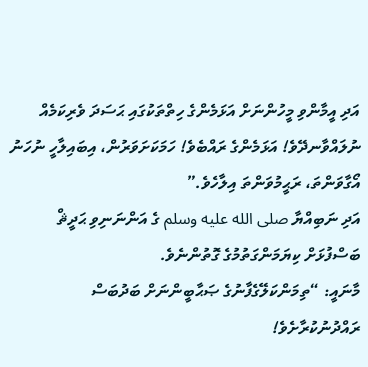އަދި އީމާންވި މީހުންނަށް އަޅަމެންގެ ހިތްތަކުގައި ޙަސަދަ ވެރިކަމެއް ނުލައްވާނދޭވެ! އަޅަމެންގެ ރައްބެވެ! ހަމަކަށަވަރުން، އިބައިލާހީ ނުހަނު އޯގާވަންތަ، ރަޙީމުވަންތަ އިލާހެވެ.”
އަދި ނަބިއްޔާ صلى الله عليه وسلم ގެ އަންނަނިވި ޙަދީޘް ބަސްފުޅަށް ކިޔަމަންގަތުމުގެ ގޮތުންނެވެ.
މާނައީ: “ތިމަންކަލޭގެފާނުގެ ޞަޙާބީންނަށް ބަދުބަސް ރައްދުނުކުރާށެވެ!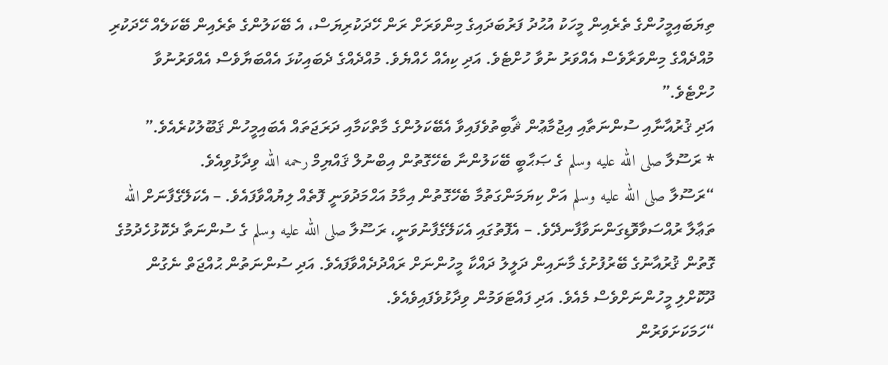ތިޔަބައިމީހުންގެ ތެރެއިން މީހަކު އުޙުދު ފަރުބަދައިގެ މިންވަރަށް ރަން ހޭދަކުރިޔަސް، އެ ބޭކަލުންގެ ތެރެއިން ބޭކަލެއް ހޭދަކުރި މުއްދެއްގެ މިންވަރާވެސް އެއްވަރު ނުވާ ހުށްޓެވެ. އަދި ކިއެއް ހެއްޔެވެ. މުއްދެއްގެ ދެބައިކުޅަ އެއްބަޔާވެސް އެއްވަރުނުވާ ހުށްޓެވެ.”
އަދި ޤުރުއާނާއި ސުންނަތާއި އިޖުމާޢުން ޘާބިތުވެފައިވާ އެބޭކަލުންގެ މާތްކަމާއި ދަރަޖަތައް އެބައިމީހުން ޤަބޫލުކުރެއެވެ.”
* ރަސޫލާ صلى الله عليه وسلم ގެ ޞަޙާބީ ބޭކަލުންނާ ބެހޭގޮތުން އިބްނުލް ޤައްޔިމް رحمه الله ވިދާޅުވިއެވެ.
“ރަސޫލާ صلى الله عليه وسلم އަށް ކިޔަމަންގަތުމާ ބެހޭގޮތުން އިމާމު އަޙްމަދުވަނީ ފޮތެއް ލިޔުއްވާފައެވެ. – އެކަލޭގެފާނަށް الله ތަޢާލާ ރުއްސަވާވޮޑިގަންނަވާފާނދޭވެ. – އެފޮތުގައި އެކަލޭގެފާނުވަނީ، ރަސޫލާ صلى الله عليه وسلم ގެ ސުންނަތާ ދެކޮޅުހެދުމުގެ ގޮތުން ޤުރުއާނުގެ ބޭރުފުށުގެ މާނައިން ދަލީލު ދައްކާ މީހުންނަށް ރައްދުދެއްވާފައެވެ. އަދި ސުންނަތުން ޙުއްޖަތް ނެގުން ދޫކޮށްލި މީހުންނަށްވެސް މެއެވެ. އަދި ފައްޓަވަމުން ވިދާޅުވެފައިވެއެވެ.
“ހަމަކަށަވަރުން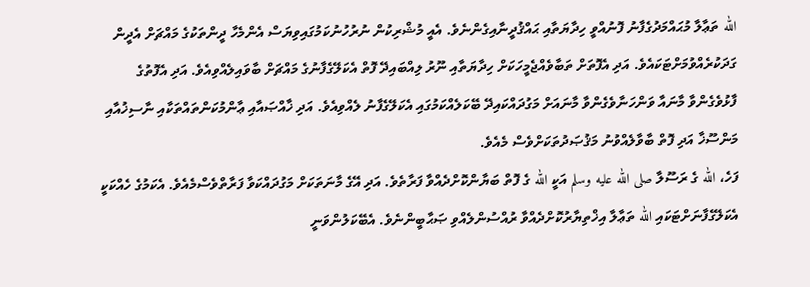الله ތަޢާލާ މުޙައްމަދުގެފާނު ފޮނުއްވީ ހިދާޔަތާއި ޙައްޤުދީނާއިގެންނެވެ. އެއީ މުޝްރިކުން ނުރުހުނުކަމުގައިވިޔަސް އެންމެހާ ދީންތަކުގެ މައްޗަށް އެދީން ގަދަކުރެއްވުމަށްޓަކައެވެ. އަދި އެފޮތަށް ތަބާވެއްޖެމީހަކަށް ހިދާޔަތާއި ނޫރު ލިއްބައިދޭ ފޮތް އެކަލޭގެފާނުގެ މައްޗަށް ބާވައިލެއްވިއެވެ. އަދި އެފޮތުގެ ފާޅުވެގެންވާ މާނައާ ވަންހަނާވެގެންވާ މާނައަށް މަގުދައްކައިދޭ ބޭކަލެއްކަމުގައި އެކަލޭގެފާނު ލެއްވިއެވެ. އަދި ޚާއްޞައާއި ޢާންމުކަންތައްތަކާއި ނާސިޚުއާއި މަންސޫޚާ އަދި ފޮތް ބާވާލެއްވުނު މަޤުޞަދުތަކަށްވެސް މެއެވެ.
ފަހެ، الله ގެ ރަސޫލާ صلى الله عليه وسلم އަކީ الله ގެ ފޮތް ބަޔާންކޮށްދެއްވާ ފަރާތެވެ. އަދި އޭގެ މާނަތަކަށް މަގުދައްކަވާ ފަރާތްވެސްމެއެވެ. އެކަމުގެ ހެއްކަކީ އެކަލޭގެފާނަށްޓަކައި الله ތަޢާލާ އިޚްތިޔާރުކޮށްދެއްވާ ރުއްސުންލެއްވި ޞަޙާބީންނެވެ. އެބޭކަލުންވަނީ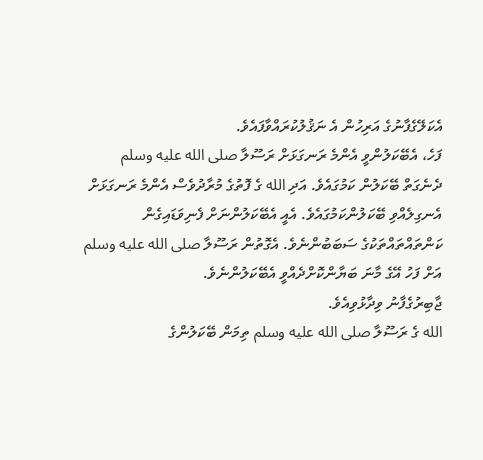އެކަލޭގެފާނުގެ އަރިހުން އެ ނަޤުލުކުރައްވާފައެވެ.
ފަހެ، އެބޭކަލުންވީ އެންމެ ރަނގަޅަށް ރަސޫލާ صلى الله عليه وسلم ދެނެގަތް ބޭކަލުން ކަމުގައެވެ. އަދި الله ގެ ފޮތުގެ މުރާދުވެސް އެންމެ ރަނގަޅަށް އެނގިލެއްވި ބޭކަލުންކަމުގައެވެ. އެއީ އެބޭކަލުންނަށް ފެނިވަޑައިގެން  ކަންތައްތައްތަކުގެ ސަބަބުންނެވެ. އެގޮތުން ރަސޫލާ صلى الله عليه وسلم އަށް ފަހު އޭގެ މާނަ ބަޔާންކޮށްދެއްވީ އެބޭކަލުންނެވެ.
ޖާބިރުގެފާނު ވިދާޅުވިއެވެ.
الله ގެ ރަސޫލާ صلى الله عليه وسلم ތިމަން ބޭކަލުންގެ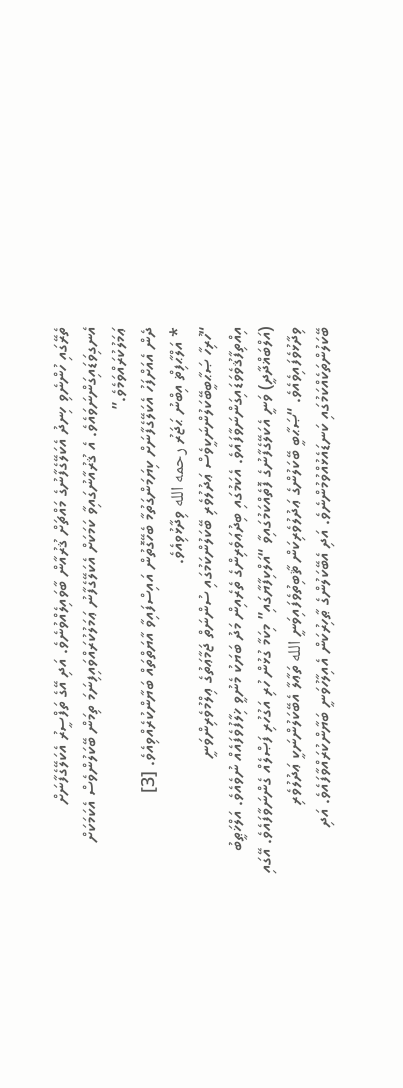ތެރޭގައި ހުންނެވި ހިނދު އެކަލޭގެފާނުގެ މައްޗަށް ޤުރުއާން ބާވައިލެއްވުނެވެ. އަދި އޭގެ ތަފްސީރު އެކަލޭގެފާނަށް އެނގިވަޑައިގަންނަވައެވެ. އެ ޤުރުއާނުގައިވާ ކަމަކަށް އެކަލޭގެފާނު ޢަމަލުކުރައްވައިފިނަމަ ތިމަން ބޭކަލުންވެސް އެކަމަކަށް ޢަމަލުކުރައްވަމެވެ.”
ދެން އެއަށްފަހު އެކަލޭގެފާނަށް ކިޔަމަންގަތުމާ ބެހޭގޮތުން އައިސްފައިވާ އާޔަތްތައް ބަޔާންކުރެއްވިއެވެ. [3]
* އަލްޙާފިޡް އިބްނު ޙަޖަރު رحمه الله ވިދާޅުވިއެވެ.
“ހުރިހާ ޞަޙާބީބޭކަލުންނަކީވެސް ޢަދުލުވެރި ބޭކަލުންކަމުގައި ސުންނަތް ޖަމާޢަތުގެ ޢިލްމުވެރިންވަނީ އިއްތިފާޤުވެވަޑައިގަންނަވާފައެވެ. އެކަމުގައި ބިދުޢަވެރިންގެ ތެރެއިން މަދު ބަޔަކު މެނުވީ ޚިލާފުވެފައެއް ނުވެއެވެ. އަލްޚަޠީބު (އަލްބަޣްދާދީ) ވަނީ އެކަލޭގެފާނުގެ ފޮތެއްކަމުގައިވާ “އަލްކިފާޔާގައި” މިކަމާ ގުޅުން ހުރި އަގުހުރި ފަޞްލެއް ގެންނަވާފައެވެ. އޭގައި ވިދާޅުވެފައިވެއެވެ. “ޞަޙާބީ ބޭކަލުންގެ ޢަދުލުވެރިކަން ޘާބިތުވެފައިވަނީ الله ތަޢާލާ އެބޭކަލުންނަކީ ޢަދުލުވެރި ބޭކަލުންތަކެއްކަމުގައި ކަނޑައެޅުއްވުމުންނެވެ. އަދި އެބޭކަލުންގެ ޠާހިރުކަން އެއިލާހުވަނީ ބަޔާންކުރައްވާފައެވެ. އަދި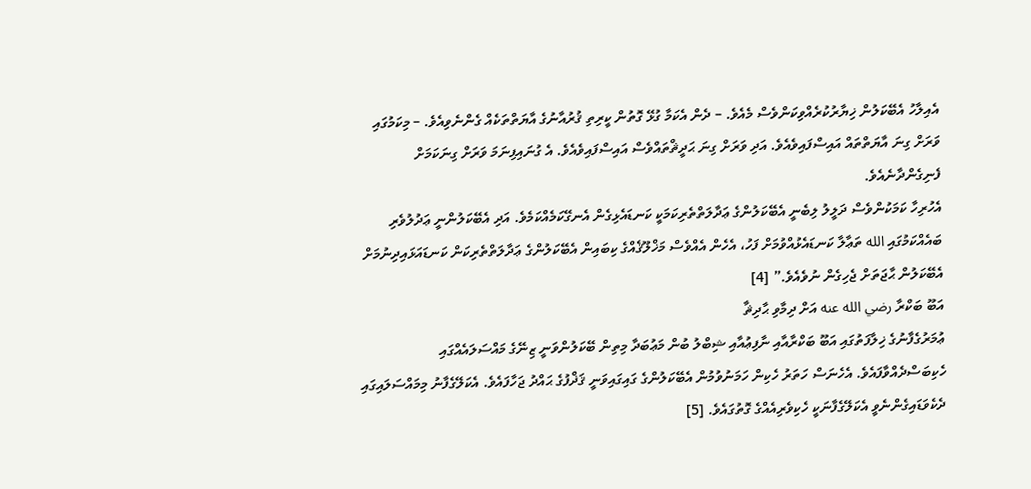އެއިލާހު އެބޭކަލުން ޚިޔާރުކުރެއްވިކަންވެސް މެއެވެ. – ދެން އެކަމާ ގުޅޭ ގޮތުން ކީރިތި ޤުރުއާނުގެ އާޔަތްތަކެއް ގެންނެވިއެވެ. – މިކަމުގައި ވަރަށް ގިނަ އާޔަތްތައް އައިސްފައިވެއެވެ. އަދި ވަރަށް ގިނަ ޙަދީޘްތައްވެސް އައިސްފައިވެއެވެ. އެ ގުނައިފިނަމަ ވަރަށް ގިނަކަމަށް ފެނިގެންދާނެއެވެ.
އެހުރިހާ ކަމަކުންވެސް ދަލީލު ލިބެނީ އެބޭކަލުންގެ ޢަދާލަތްތެރިކަމަކީ ކަނޑައެޅިގެން އެނގޭކަމެއްކަމެވެ. އަދި އެބޭކަލުންނީ ޢަދުލުވެރި ބައެއްކަމުގައި الله ތަޢާލާ ކަނޑައެޅުއްވުމަށް ފަހު، އެހެން އެއްވެސް މަޚްލޫޤެއްގެ ކިބައިން އެބޭކަލުންގެ ޢަދާލަތްތެރިކަން ކަނޑައަޅައިދިނުމަށް އެބޭކަލުން ޙާޖަތަށް ޖެހިގެން ނުވެއެވެ.” [4]
އަބޫ ބަކްރާ رضي الله عنه އަށް ދިމާވި ޙާދިޘާ
ޢުމަރުގެފާނުގެ ޚިލާފަތުގައި އަބޫ ބަކްރާއާއި ނާފިޢުއާއި ޝިބްލު ބުން މަޢުބަދާ މިތިން ބޭކަލުންވަނީ ޒިނޭގެ މައްސަލައެއްގައި ހެކިބަސްދެއްވާފައެވެ. އެހެނަސް ހަތަރު ހެކިން ހަމަނުވުމުން އެބޭކަލުންގެ ގައިގައިވަނީ ޤަޛްފުގެ ޙައްދު ޖަހާފައެވެ. އެކަލޭގެފާނު މިމައްސަލައިގައި ދެކެވަޑައިގެންނެވީ އެކަލޭގެފާނަކީ ހެކިވެރިއެއްގެ ގޮތުގައެވެ. [5]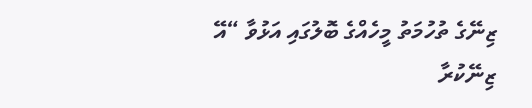ޒިނޭގެ ތުހުމަތު މީހެއްގެ ބޮލުގައި އަޅުވާ “އޭ ޒިނޭކުރާ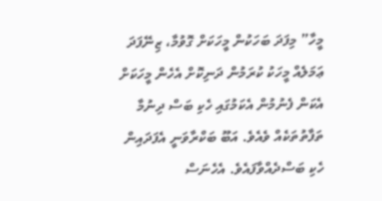މީހާ” މިފަދަ ބަހަކުން މީހަކަށް ގޮވުމާ، ޒިނޭފަދަ ޢަމަލެއް މީހަކު ކުރަމުން ދަނިކޮށް އެހެން މީހަކަށް އެކަން ފެނުމުން އެކަމުގައި ހެކި ބަސް ދިނުމާ ތަފާތުތަކެއް ވެއެވެ. އަބޫ ބަކްރާވަނީ އެފަދައިން ހެކި ބަސްދެއްވާފައެވެ. އެހެނަސް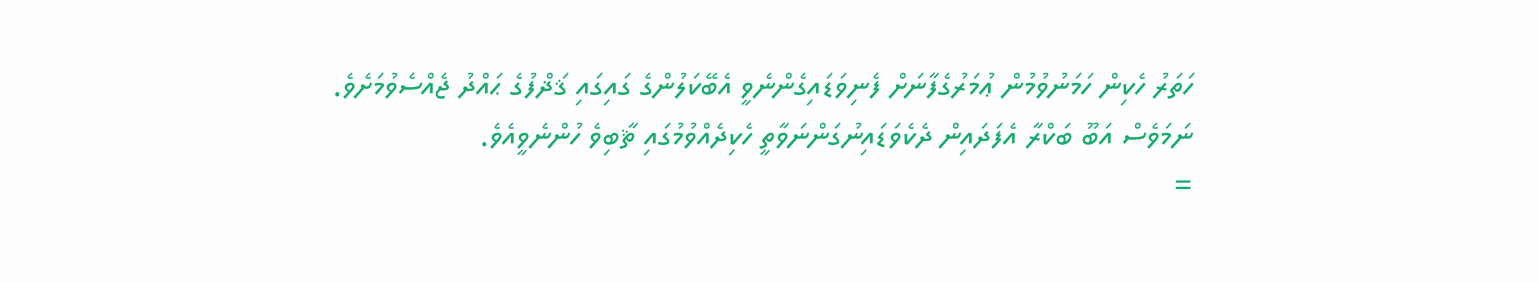ހަތަރު ހެކިން ހަމަނުވުމުން ޢުމަރުގެފާނަށް ފެނިވަޑައިގެންނެވީ އެބޭކަލުންގެ ގައިގައި ޤަޛްފުގެ ޙައްދު ޖެއްސެވުމަށެވެ. ނަމަވެސް އަބޫ ބަކްރާ އެފަދައިން ދެކެވަޑައިނުގަންނަވާތީ ހެކިދެއްވުމުގައި ޘާބިވެ ހުންނެވީއެވެ.
=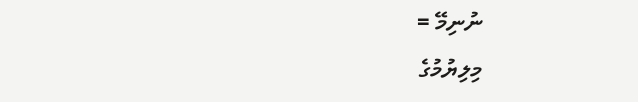ނުނިމޭ =
މިލިޔުމުގެ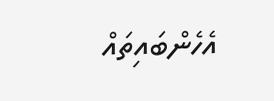އެހެންބައިތައް